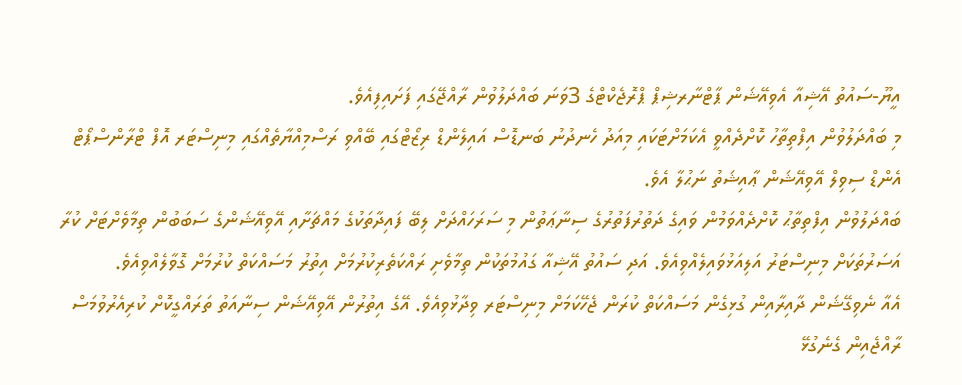އީޔޫ-ސައުތު އޭޝިއާ އެވިއޭޝަން ޕާޓްނާރޝިޕް ޕްރޮޖެކްޓްގެ 3ވަނަ ބައްދަލުވުން ރާއްޖޭގައި ފަށައިފިއެވެ.
މި ބައްދަލުވުން އިފްތިތާހު ކޮށްދެއްވީ އެކަމަށްޓަކައި މިއަދު ހެނދުނު ބަނޑޮސް އައިލެންޑް ރިޒޯޓްގައި ބޭއްވި ރަސްމިއްޔާތެއްގައި މިނިސްޓަރ އޮފް ޓްރާންސްޕޯޓް އެންޑް ސިވިލް އޭވިއޭޝަން ޢާއިޝަތު ނަޙުލާ އެވެ.
ބައްދަލުވުން އިފްތިތާޙު ކޮށްދެއްވަމުން ވައިގެ ދަތުރުފަތުރުގެ ސިނާޢަތުން މި ސަރަހައްދަށް ލިބޭ ފައިދާތަކުގެ މައްޗަށާއި އޭވިއޭޝަންގެ ސަބަބުން ތިމާވެށްޓަށް ކުރާ އަސަރުތަކަށް މިނިސްޓަރު އަލިއަޅުވައިލެއްވިއެވެ. އަދި ސައުތު އޭޝިއާ ގައުމުތަކުން ތިމާވެށި ރައްކަތެރިކުރުމަށް އިތުރު މަސައްކަތް ކުރުމަށް ގޮވާލެއްވިއެވެ.
އެއާ ނެވިގޭޝަން ދާއިރާއިން ގުޅިގެން މަސައްކަތް ކުރަން ޖެހޭކަމަށް މިނިސްޓަރ ވިދާޅުވިއެވެ. އޭގެ އިތުރުން އޭވިއޭޝަން ސިނާއަތު ތަރައްގީކޮށް ކުރިއެރުވުމަސް ރާއްޖެއިން ގެނެގުޅޭ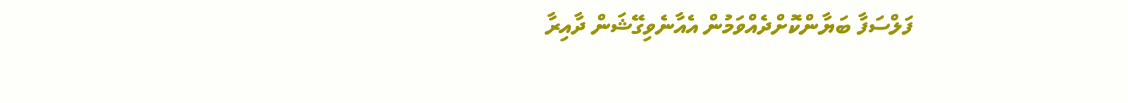ފަލްސަފާ ބަޔާންކޮށްދެއްވަމުން އެއާނެވިގޭޝަން ދާއިރާ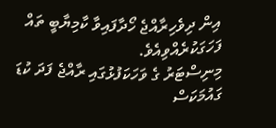އިން ދިވެހިރާއްޖެ ހޯދާފައިވާ ކާމިޔާބީ ތައް ފަހަގަކުރެއްވިއެވެ.
މިނިސްޓަރު ގެ ވަހަކަފުޅުގައި ރާއްޖެ ފަދަ ކުޑަ ގައުމަކަސް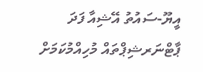އީޔޫ-ސައުތު އޭޝިއާ ފަދަ ޕާޓްނަރޝިޕްތައް މުހިއްމުކަމަށް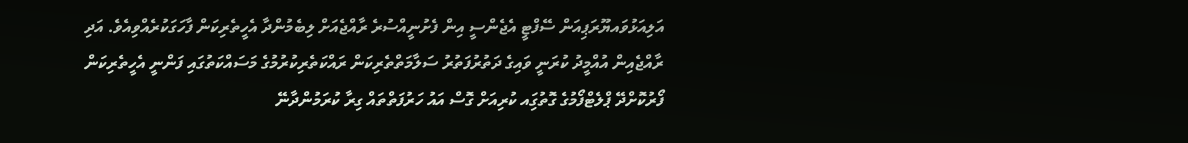އަލިއަޅުވައޔޫރަޕިއަން ސޭފްޓީ އެޖެންސީ އިން ފެށުނީއްސުރެ ރާއްޖެއަށް ލިބެމުންދާ އެހީތެރިކަން ފާހަގަކުރެއްވިއެވެ. އަދި ރާއްޖެއިން އުއްމީދު ކުރަނީ ވައިގެ ދަތުރުފަތުރު ސަލާމަތްތެރިކަން ރައްކަތެރިކުރުމުގެ މަސައްކަތުގައި ފަންނީ އެހީތެރިކަން ފޯރުކޮށްދޭ ޕްލެޓްފޯމުގެ ގޮތުގަިއ ކުރިއަށް ގޮސް އައު ހަރުފަތްތައް ގިރާ ކުރަމުންދާނޭ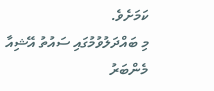ކަމަށެވެ.
މި ބައްދަލުވުމުގައި ސައުތު އޭޝިއާ މެންބަރު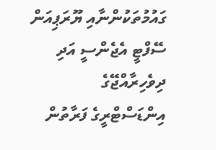ގައުމުތަކުންނާއި ޔޫރަޕިއަން ސޭފްޓީ އެޖެންސީ އަދި ދިވެހިރާއްޖޭގެ އިންޑަސްޓްރީގެ ފަރާތުން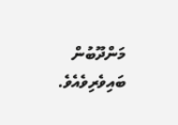މަންދޫބުން ބައިވެރިވެއެވެ.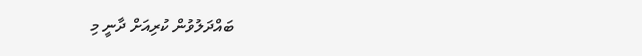ބައްދަލުވުން ކުރިއަށް ދާނީ މި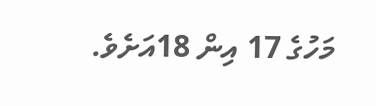މަހުގެ 17 އިން 18އަށެވެ.